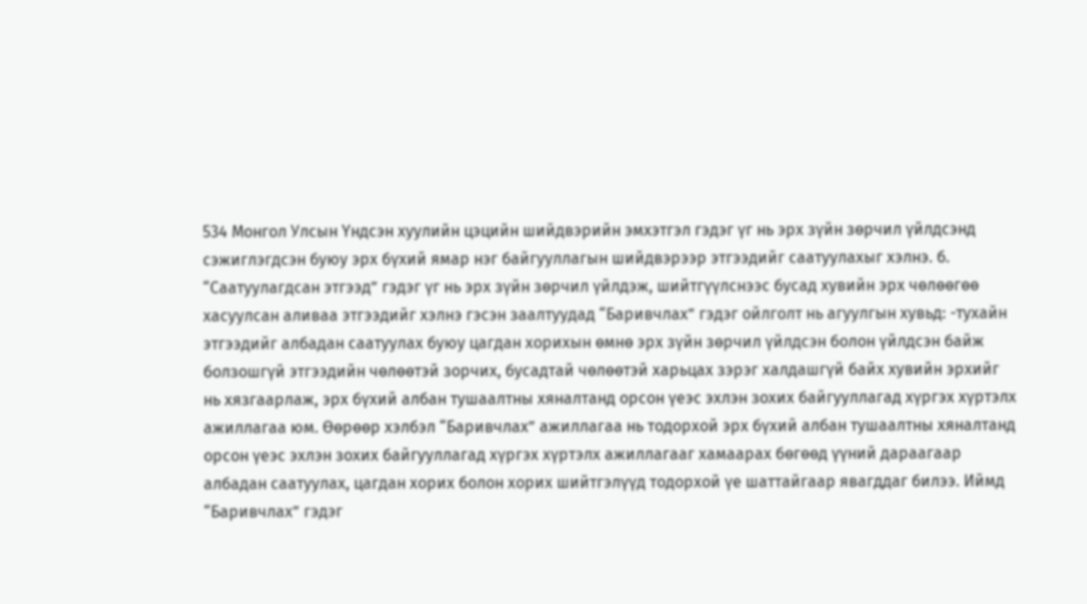534 Монгол Улсын Үндсэн хуулийн цэцийн шийдвэрийн эмхэтгэл гэдэг үг нь эрх зүйн зөрчил үйлдсэнд сэжиглэгдсэн буюу эрх бүхий ямар нэг байгууллагын шийдвэрээр этгээдийг саатуулахыг хэлнэ. б. “Саатуулагдсан этгээд” гэдэг үг нь эрх зүйн зөрчил үйлдэж, шийтгүүлснээс бусад хувийн эрх чөлөөгөө хасуулсан аливаа этгээдийг хэлнэ гэсэн заалтуудад “Баривчлах” гэдэг ойлголт нь агуулгын хувьд: -тухайн этгээдийг албадан саатуулах буюу цагдан хорихын өмнө эрх зүйн зөрчил үйлдсэн болон үйлдсэн байж болзошгүй этгээдийн чөлөөтэй зорчих, бусадтай чөлөөтэй харьцах зэрэг халдашгүй байх хувийн эрхийг нь хязгаарлаж, эрх бүхий албан тушаалтны хяналтанд орсон үеэс эхлэн зохих байгууллагад хүргэх хүртэлх ажиллагаа юм. Өөрөөр хэлбэл “Баривчлах” ажиллагаа нь тодорхой эрх бүхий албан тушаалтны хяналтанд орсон үеэс эхлэн зохих байгууллагад хүргэх хүртэлх ажиллагааг хамаарах бөгөөд үүний дараагаар албадан саатуулах, цагдан хорих болон хорих шийтгэлүүд тодорхой үе шаттайгаар явагддаг билээ. Иймд “Баривчлах” гэдэг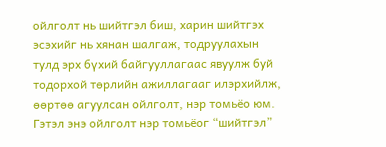ойлголт нь шийтгэл биш, харин шийтгэх эсэхийг нь хянан шалгаж, тодруулахын тулд эрх бүхий байгууллагаас явуулж буй тодорхой төрлийн ажиллагааг илэрхийлж, өөртөө агуулсан ойлголт, нэр томьёо юм. Гэтэл энэ ойлголт нэр томьёог “шийтгэл”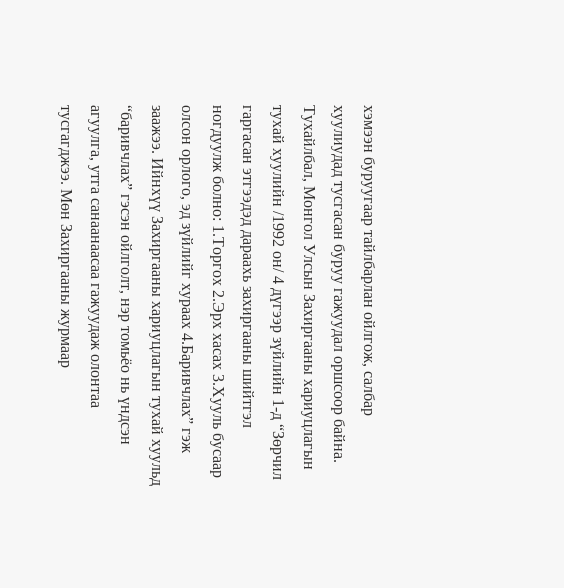хэмээн буруугаар тайлбарлан ойлгож, салбар хуулиудад тусгасан буруу гажуудал оршсоор байна. Тухайлбал, Монгол Улсын Захиргааны хариуцлагын тухай хуулийн /1992 он/ 4 дүгээр зүйлийн 1-д “Зөрчил гаргасан этгээдэд дараахь захиргааны шийтгэл ногдуулж болно: 1.Торгох 2.Эрх хасах 3.Хууль бусаар олсон орлого, эд зүйлийг хураах 4.Баривчлах” гэж заажээ. Ийнхүү Захиргааны хариуцлагын тухай хуульд “баривчлах” гэсэн ойлголт, нэр томьёо нь үндсэн агуулга, утга санаанаасаа гажуудаж олонтаа тусгагджээ. Мөн Захиргааны журмаар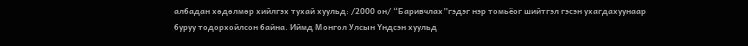албадан хөдөлмөр хийлгэх тухай хуульд: /2000 он/ “Баривчлах”гэдэг нэр томьёог шийтгэл гэсэн ухагдахуунаар буруу тодорхойлсон байна. Иймд Монгол Улсын Үндсэн хуульд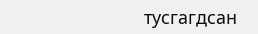тусгагдсан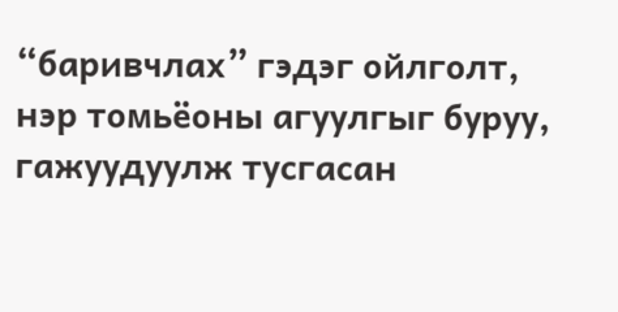“баривчлах” гэдэг ойлголт, нэр томьёоны агуулгыг буруу, гажуудуулж тусгасан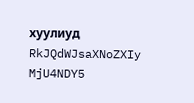хуулиуд
RkJQdWJsaXNoZXIy MjU4NDY5